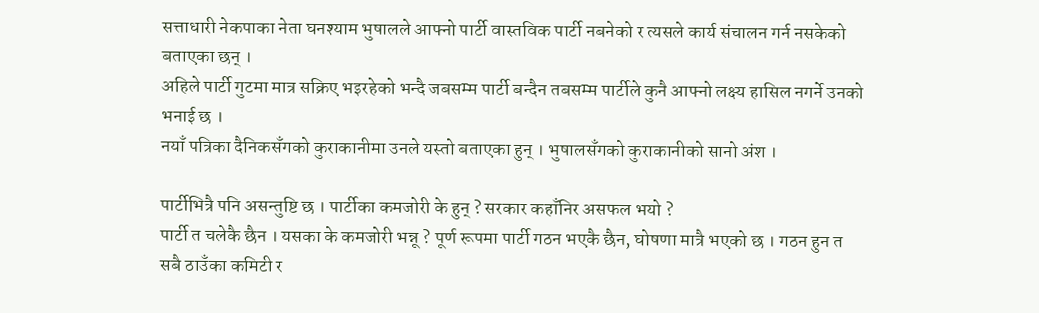सत्ताधारी नेकपाका नेता घनश्याम भुषालले आफ्नो पार्टी वास्तविक पार्टी नबनेको र त्यसले कार्य संचालन गर्न नसकेको बताएका छन् ।
अहिले पार्टी गुटमा मात्र सक्रिए भइरहेको भन्दै जबसम्म पार्टी बन्दैन तबसम्म पार्टीले कुनै आफ्नो लक्ष्य हासिल नगर्ने उनको भनाई छ ।
नयाँ पत्रिका दैनिकसँगको कुराकानीमा उनले यस्तो बताएका हुन् । भुषालसँगको कुराकानीको सानो अंश ।

पार्टीभित्रै पनि असन्तुष्टि छ । पार्टीका कमजोरी के हुन् ? सरकार कहाँनिर असफल भयो ?
पार्टी त चलेकै छैन । यसका के कमजोरी भन्नू ? पूर्ण रूपमा पार्टी गठन भएकै छैन, घोषणा मात्रै भएको छ । गठन हुन त सबै ठाउँका कमिटी र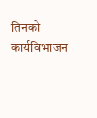तिनको कार्यविभाजन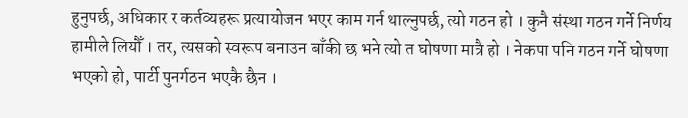हुनुपर्छ, अधिकार र कर्तव्यहरू प्रत्यायोजन भएर काम गर्न थाल्नुपर्छ, त्यो गठन हो । कुनै संस्था गठन गर्ने निर्णय हामीले लियौँ । तर, त्यसको स्वरूप बनाउन बाँकी छ भने त्यो त घोषणा मात्रै हो । नेकपा पनि गठन गर्ने घोषणा भएको हो, पार्टी पुनर्गठन भएकै छैन ।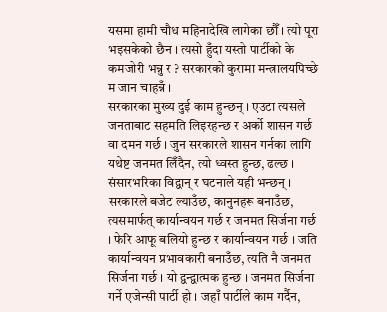यसमा हामी चौध महिनादेखि लागेका छौँ । त्यो पूरा भइसकेको छैन । त्यसो हुँदा यस्तो पार्टीको के कमजोरी भन्नु र ? सरकारको कुरामा मन्त्रालयपिच्छे म जान चाहन्नँ ।
सरकारका मुख्य दुई काम हुन्छन् । एउटा त्यसले जनताबाट सहमति लिइरहन्छ र अर्को शासन गर्छ वा दमन गर्छ । जुन सरकारले शासन गर्नका लागि यथेष्ट जनमत लिँदैन, त्यो ध्वस्त हुन्छ, ढल्छ । संसारभरिका विद्वान् र घटनाले यही भन्छन् । सरकारले बजेट ल्याउँछ, कानुनहरू बनाउँछ, त्यसमार्फत् कार्यान्वयन गर्छ र जनमत सिर्जना गर्छ । फेरि आफू बलियो हुन्छ र कार्यान्वयन गर्छ । जति कार्यान्वयन प्रभावकारी बनाउँछ, त्यति नै जनमत सिर्जना गर्छ । यो द्वन्द्वात्मक हुन्छ । जनमत सिर्जना गर्ने एजेन्सी पार्टी हो । जहाँ पार्टीले काम गर्दैन,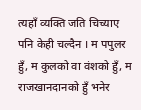त्यहाँ व्यक्ति जति चिच्याए पनि केही चल्दैन । म पपुलर हुँ, म कुलको वा वंशको हुँ, म राजखानदानको हुँ भनेर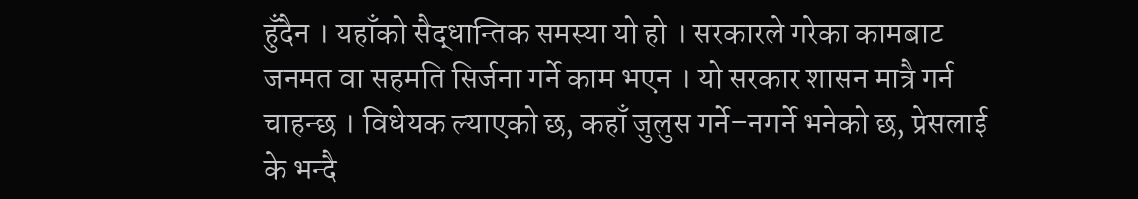हुँदैन । यहाँको सैद्धान्तिक समस्या यो हो । सरकारले गरेका कामबाट जनमत वा सहमति सिर्जना गर्ने काम भएन । यो सरकार शासन मात्रै गर्न चाहन्छ । विधेयक ल्याएको छ, कहाँ जुलुस गर्ने–नगर्ने भनेको छ, प्रेसलाई के भन्दै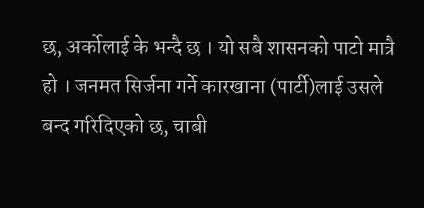छ, अर्कोलाई के भन्दै छ । यो सबै शासनको पाटो मात्रै हो । जनमत सिर्जना गर्ने कारखाना (पार्टी)लाई उसले बन्द गरिदिएको छ, चाबी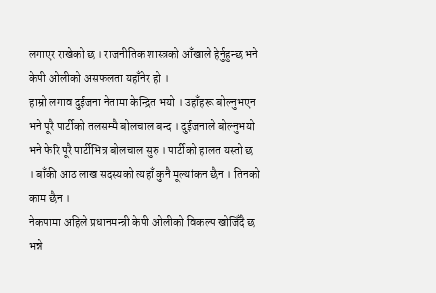लगाएर राखेको छ । राजनीतिक शास्त्रको आँखाले हेर्नुहुन्छ भने केपी ओलीको असफलता यहाँनेर हो ।
हाम्रो लगाव दुईजना नेतामा केन्द्रित भयो । उहाँहरू बोल्नुभएन भने पूरै पार्टीको तलसम्मै बोलचाल बन्द । दुईजनाले बोल्नुभयो भने फेरि पूरै पार्टीभित्र बोलचाल सुरु । पार्टीको हालत यस्तो छ । बाँकी आठ लाख सदस्यको त्यहाँ कुनै मूल्यांकन छैन । तिनको काम छैन ।
नेकपामा अहिले प्रधानमन्त्री केपी ओलीको विकल्प खोजिँदै छ भन्ने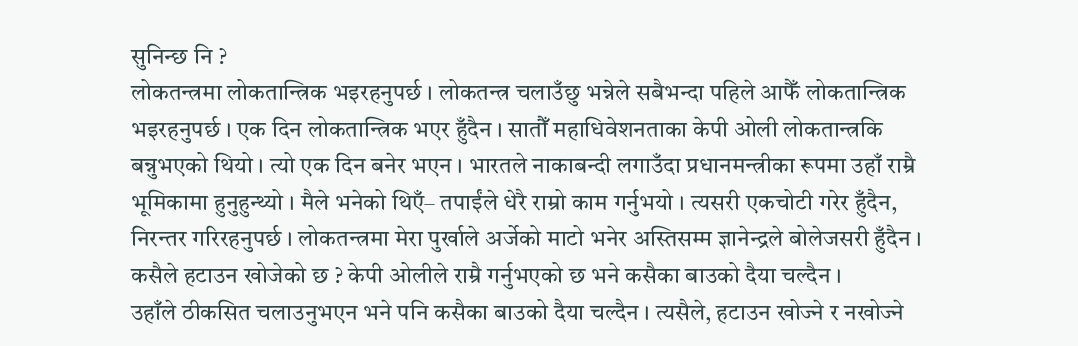सुनिन्छ नि ?
लोकतन्त्रमा लोकतान्त्रिक भइरहनुपर्छ । लोकतन्त्र चलाउँछु भन्नेले सबैभन्दा पहिले आफैँ लोकतान्त्रिक भइरहनुपर्छ । एक दिन लोकतान्त्रिक भएर हुँदैन । सातौँ महाधिवेशनताका केपी ओली लोकतान्त्रकि बन्नुभएको थियो । त्यो एक दिन बनेर भएन । भारतले नाकाबन्दी लगाउँदा प्रधानमन्त्रीका रूपमा उहाँ राम्रै भूमिकामा हुनुहुन्थ्यो । मैले भनेको थिएँ– तपाईंले धेरै राम्रो काम गर्नुभयो । त्यसरी एकचोटी गरेर हुँदैन, निरन्तर गरिरहनुपर्छ । लोकतन्त्रमा मेरा पुर्खाले अर्जेको माटो भनेर अस्तिसम्म ज्ञानेन्द्रले बोलेजसरी हुँदैन । कसैले हटाउन खोजेको छ ? केपी ओलीले राम्रै गर्नुभएको छ भने कसैका बाउको दैया चल्दैन ।
उहाँले ठीकसित चलाउनुभएन भने पनि कसैका बाउको दैया चल्दैन । त्यसैले, हटाउन खोज्ने र नखोज्ने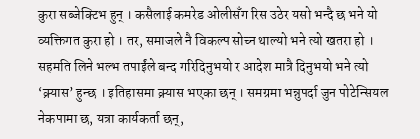कुरा सब्जेक्टिभ हुन् । कसैलाई कमरेड ओलीसँग रिस उठेर यसो भन्दै छ भने यो व्यक्तिगत कुरा हो । तर, समाजले नै विकल्प सोच्न थाल्यो भने त्यो खतरा हो । सहमति लिने भल्भ तपाईंले बन्द गरिदिनुभयो र आदेश मात्रै दिनुभयो भने त्यो ‘क्र्यास’ हुन्छ । इतिहासमा क्र्यास भएका छन् । समग्रमा भन्नुपर्दा जुन पोटेन्सियल नेकपामा छ, यत्रा कार्यकर्ता छन्,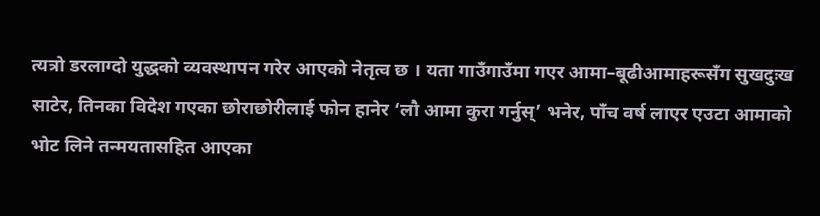त्यत्रो डरलाग्दो युद्धको व्यवस्थापन गरेर आएको नेतृत्व छ । यता गाउँगाउँमा गएर आमा–बूढीआमाहरूसँग सुखदुःख साटेर, तिनका विदेश गएका छोराछोरीलाई फोन हानेर ‘लौ आमा कुरा गर्नुस्’ भनेर, पाँच वर्ष लाएर एउटा आमाको भोट लिने तन्मयतासहित आएका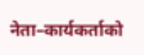नेता–कार्यकर्ताको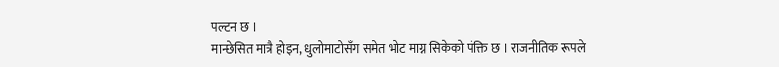पल्टन छ ।
मान्छेसित मात्रै होइन, धुलोमाटोसँग समेत भोट माग्न सिकेको पंक्ति छ । राजनीतिक रूपले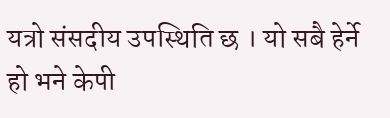यत्रो संसदीय उपस्थिति छ । यो सबै हेर्ने हो भने केपी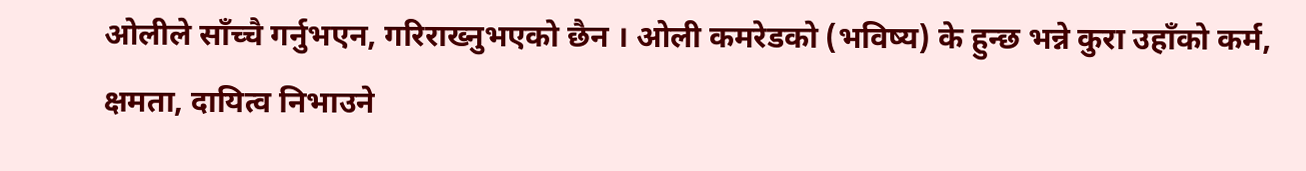ओलीले साँच्चै गर्नुभएन, गरिराख्नुभएको छैन । ओली कमरेडको (भविष्य) के हुन्छ भन्ने कुरा उहाँको कर्म, क्षमता, दायित्व निभाउने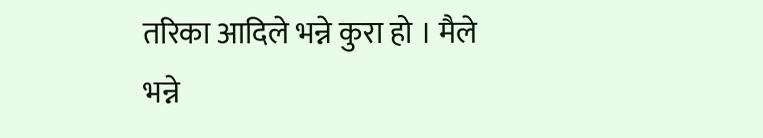तरिका आदिले भन्ने कुरा हो । मैले भन्ने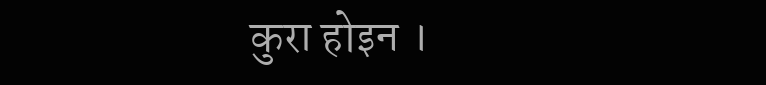कुरा होइन ।